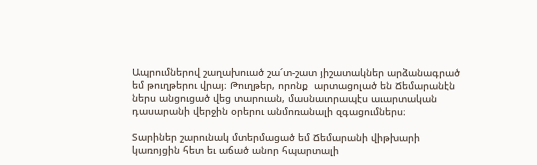Ապրումներով շաղախուած շա՜տ-շատ յիշատակներ արձանագրած եմ թուղթերու վրայ։ Թուղթեր, որոնք  արտացոլած են Ճեմարանէն ներս անցուցած վեց տարուան, մասնաւորապէս աւարտական դասարանի վերջին օրերու անմոռանալի զգացումներս։

Տարիներ շարունակ մտերմացած եմ Ճեմարանի վիթխարի կառոյցին հետ եւ աճած անոր հպարտալի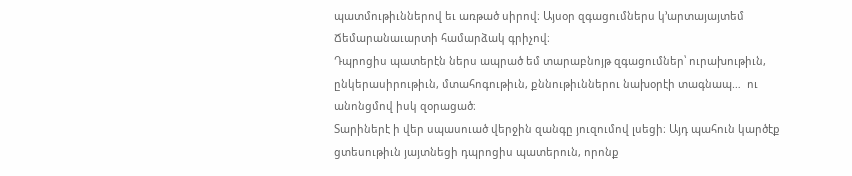պատմութիւններով եւ առթած սիրով։ Այսօր զգացումներս կ’արտայայտեմ Ճեմարանաւարտի համարձակ գրիչով։
Դպրոցիս պատերէն ներս ապրած եմ տարաբնոյթ զգացումներ՝ ուրախութիւն, ընկերասիրութիւն, մտահոգութիւն, քննութիւններու նախօրէի տագնապ…  ու  անոնցմով իսկ զօրացած։
Տարիներէ ի վեր սպասուած վերջին զանգը յուզումով լսեցի։ Այդ պահուն կարծէք ցտեսութիւն յայտնեցի դպրոցիս պատերուն, որոնք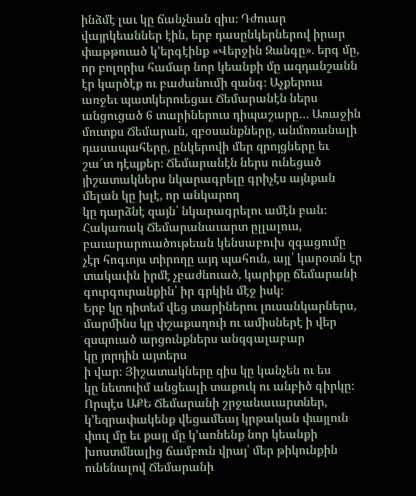ինձմէ լաւ կը ճանչնան զիս։ Դժուար վայրկեաններ էին, երբ դասընկերներով իրար փաթթուած կ’երգէինք «Վերջին Զանգը». երգ մը, որ բոլորիս համար նոր կեանքի մը ազդանշանն էր կարծէք ու բաժանումի զանգ։ Աչքերուս առջեւ պատկերուեցաւ Ճեմարանէն ներս անցուցած 6 տարիներուս դիպաշարը… Առաջին մուտքս Ճեմարան, զբօսանքները, անմոռանալի դասապահերը, ընկերովի մեր զրոյցները եւ շա՜տ դէպքեր։ Ճեմարանէն ներս ունեցած յիշատակներս նկարագրելը գրիչէս այնքան մելան կը խլէ, որ անկարող
կը դարձնէ զայն՝ նկարագրելու ամէն բան։
Հակառակ Ճեմարանաւարտ ըլլալուս, բաւարարուածութեան կենսաբուխ զգացումը չէր հոգւոյս տիրողը այդ պահուն, այլ՝ կարօտն էր տակաւին իրմէ չբաժնուած, կարիքը ճեմարանի գուրգուրանքին՝ իր գրկին մէջ իսկ։
Երբ կը դիտեմ վեց տարիներու լուսանկարներս, մարմինս կը փշաքաղուի ու ամիսներէ ի վեր զսպուած արցունքներս անզգալաբար
կը յորդին այտերս
ի վար։ Յիշատակները զիս կը կանչեն ու ես
կը նետուիմ անցեալի տաքուկ ու անբիծ գիրկը։
Որպէս ԱՔԵ Ճեմարանի շրջանաւարտներ, կ’եզրափակենք վեցամեայ կրթական փայլուն փուլ մը եւ քայլ մը կ’առնենք նոր կեանքի խոստմնալից ճամբուն վրայ՝ մեր թիկունքին ունենալով Ճեմարանի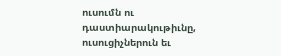ուսումն ու դաստիարակութիւնը, ուսուցիչներուն եւ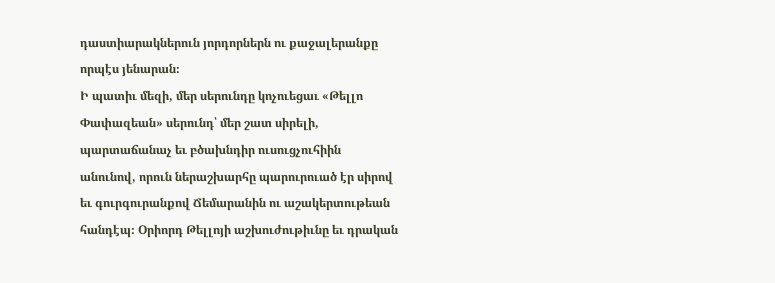դաստիարակներուն յորդորներն ու քաջալերանքը որպէս յենարան։
Ի պատիւ մեզի, մեր սերունդը կոչուեցաւ «Թելլո Փափազեան» սերունդ՝ մեր շատ սիրելի, պարտաճանաչ եւ բծախնդիր ուսուցչուհիին անունով, որուն ներաշխարհը պարուրուած էր սիրով եւ գուրգուրանքով Ճեմարանին ու աշակերտութեան հանդէպ։ Օրիորդ Թելլոյի աշխուժութիւնը եւ դրական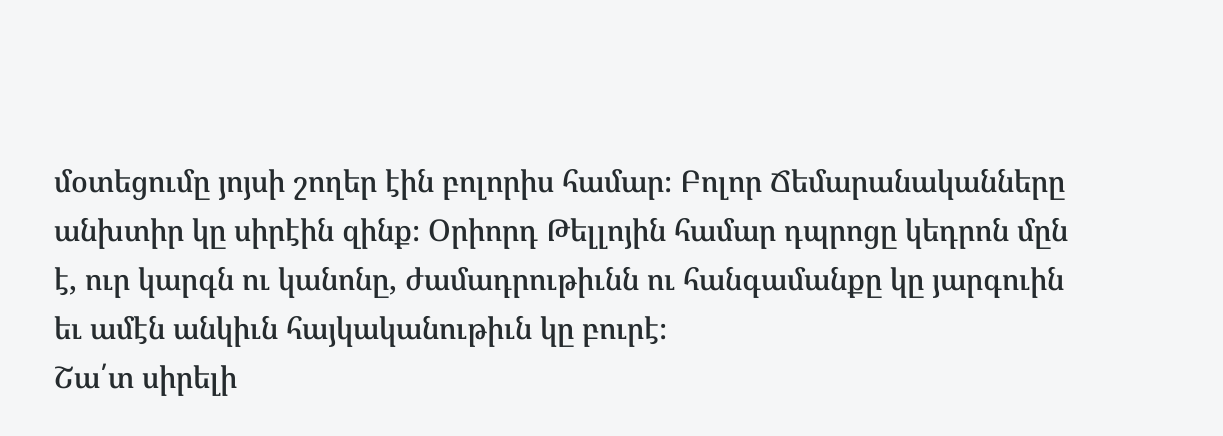մօտեցումը յոյսի շողեր էին բոլորիս համար։ Բոլոր Ճեմարանականները անխտիր կը սիրէին զինք։ Օրիորդ Թելլոյին համար դպրոցը կեդրոն մըն է, ուր կարգն ու կանոնը, ժամադրութիւնն ու հանգամանքը կը յարգուին եւ ամէն անկիւն հայկականութիւն կը բուրէ։
Շա՛տ սիրելի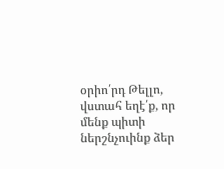օրիո՛րդ Թելլո, վստահ եղէ՛ք, որ մենք պիտի ներշնչուինք ձեր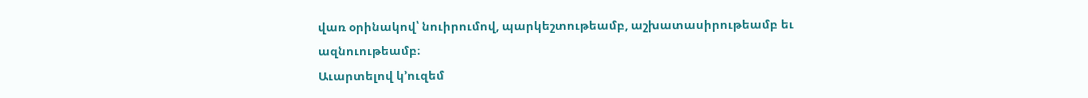վառ օրինակով՝ նուիրումով, պարկեշտութեամբ, աշխատասիրութեամբ եւ ազնուութեամբ։
Աւարտելով կ’ուզեմ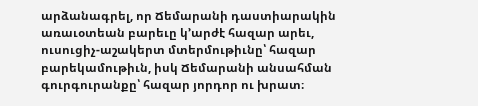արձանագրել, որ Ճեմարանի դաստիարակին առաւօտեան բարեւը կ’արժէ հազար արեւ, ուսուցիչ-աշակերտ մտերմութիւնը՝ հազար բարեկամութիւն, իսկ Ճեմարանի անսահման գուրգուրանքը՝ հազար յորդոր ու խրատ։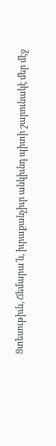Ցտեսութիւն, Ճեմարա՛ն, իւրաքանչիւր անկիւնդ պիտի շարունակէ մեր մէջ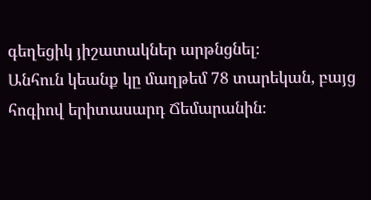գեղեցիկ յիշատակներ արթնցնել։
Անհուն կեանք կը մաղթեմ 78 տարեկան, բայց հոգիով երիտասարդ Ճեմարանին։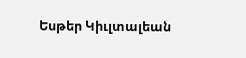Եսթեր Կիւլտալեան